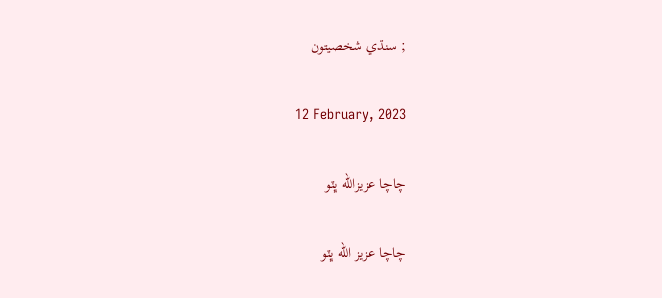; سنڌي شخصيتون

12 February, 2023

چاچا عزيزالله ڀٽو

چاچا عزيز الله ڀٽو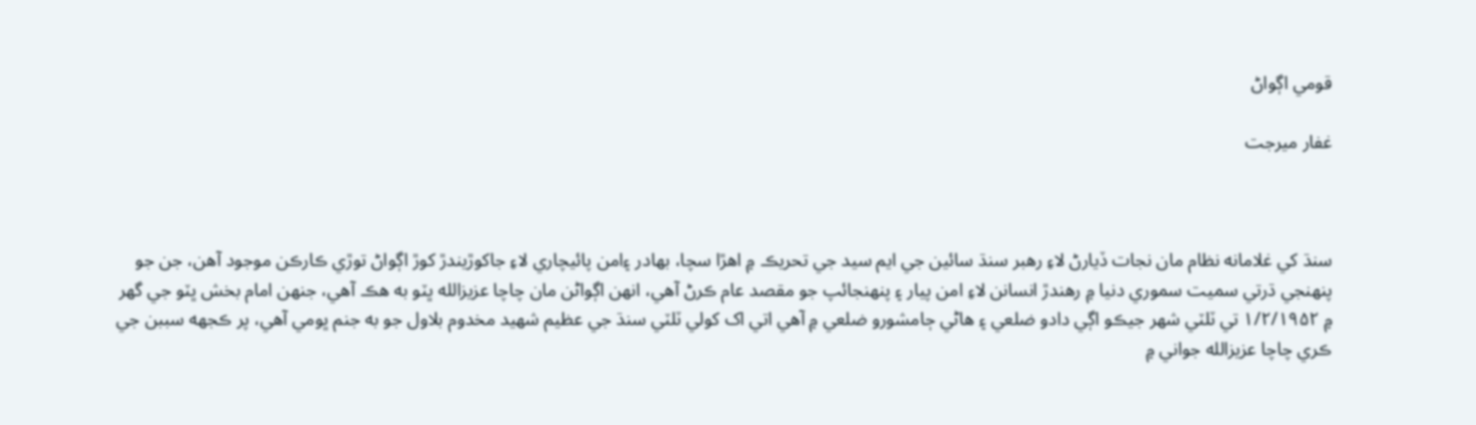قومي اڳواڻ

غفار ميرجت



سنڌ کي غلامانه نظام مان نجات ڏيارڻ لاءِ رهبر سنڌ سائين جي ايم سيد جي تحريڪ ۾ اهڙا سچا، بهادر ۽امن پائيچاري لاءِ جاکوڙيندڙ کوڙ اڳواڻ توڙي ڪارڪن موجود آھن، جن جو پنهنجي ڌرتي سميت سموري دنيا ۾ رهندڙ انسانن لاءِ امن پيار ۽ پنهنجائپ جو مقصد عام ڪرڻ آھي، انهن اڳواڻن مان چاچا عزيزالله ڀٽو به هڪ آهي، جنهن امام بخش ڀٽو جي گهر ۾ ۱/۲/۱۹۵۲ تي ٽلٽي شھر جيڪو اڳي دادو ضلعي ۽ هاڻي ڄامشورو ضلعي ۾ آھي اتي اک کولي ٽلٽي سنڌ جي عظيم شھيد مخدوم بلاول جو به جنم ڀومي آھي، پر ڪجھه سببن جي ڪري چاچا عزيزالله جواني ۾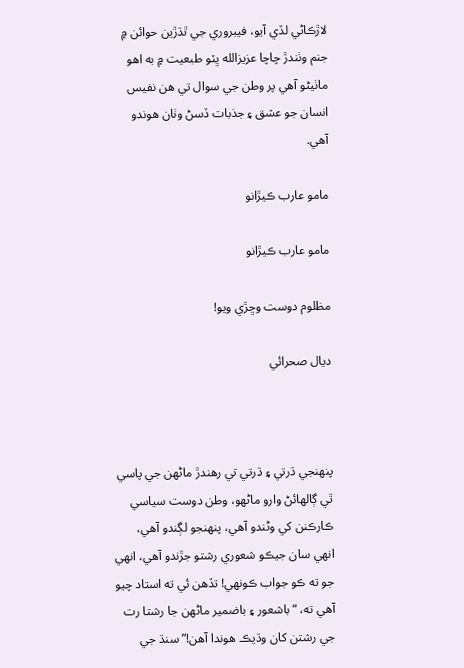لاڙڪاڻي لڏي آيو، فيبروري جي ٿڌڙين حوائن ۾ جنم وٺندڙ چاچا عزيزالله ڀٽو طبعيت ۾ به اهو ماٺيڻو آهي پر وطن جي سوال تي هن نفيس انسان جو عشق ۽ جذبات ڏسڻ وٺان هوندو آھي.

مامو عارب ڪيڙانو

مامو عارب ڪيڙانو

مظلوم دوست وڇڙي ويو!

ديال صحرائي



پنهنجي ڌرتي ۽ ڌرتي تي رهندڙ ماڻهن جي پاسي ٿي ڳالهائڻ وارو ماڻهو، وطن دوست سياسي ڪارڪنن کي وڻندو آهي، پنهنجو لڳندو آهي، انهي سان جيڪو شعوري رشتو جڙندو آهي، انهي جو ته ڪو جواب ڪونهي! تڏهن ئي ته استاد چيو آهي ته، “باشعور ۽ باضمير ماڻهن جا رشتا رت جي رشتن کان وڌيڪ هوندا آهن!” سنڌ جي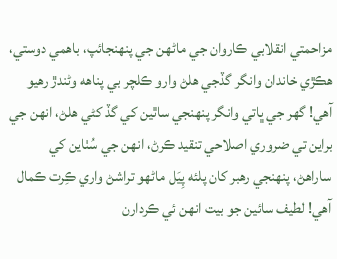مزاحمتي انقلابي ڪاروان جي ماڻهن جي پنهنجائپ، باهمي دوستي، هڪڙي خاندان وانگر گڏجي هلڻ وارو ڪلچر بي پناهه وڻندڙ رهيو آهي! گهر جي ڀاتي وانگر پنهنجي ساٿين کي گڏ کڻي هلڻ، انهن جي براين تي ضروري اصلاحي تنقيد ڪرڻ، انهن جي سُٺاين کي ساراهڻ، پنهنجي رهبر کان پلئه پِيَل ماڻهو تراشڻ واري ڪِرت ڪمال آهي! لطيف سائين جو بيت انهن ئي ڪردارن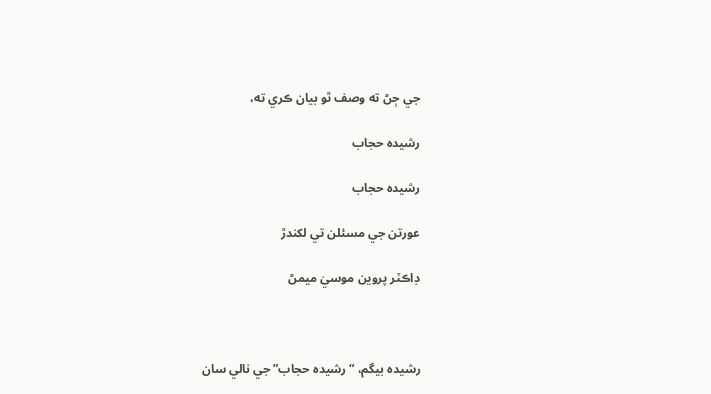جي ڄڻ ته وصف ٿو بيان ڪري ته،

رشيده حجاب

رشيده حجاب

عورتن جي مسئلن تي لکندڙ

ڊاڪٽر پروين موسيٰ ميمڻ



رشيده بيگم، “رشيده حجاب” جي نالي سان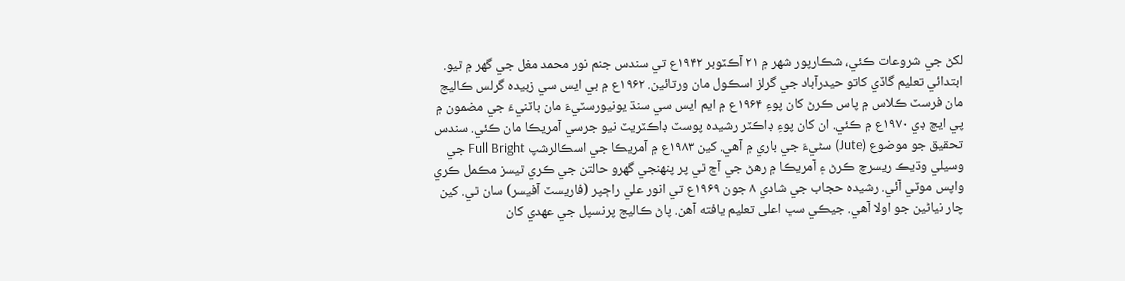لکڻ جي شروعات ڪئي، شڪارپور شهر ۾ ۲۱ آڪٽوبر ۱۹۴۲ع تي سندس جنم نور محمد مغل جي گھر ۾ ٿيو. ابتدائي تعليم گاڏي کاتو حيدرآباد جي گرلز اسڪول مان ورتائين. ۱۹۶۲ع ۾ بي ايس سي زبيده گرلس ڪاليج مان فرسٽ ڪلاس ۾ پاس ڪرڻ کان پوءِ ۱۹۶۴ع ۾ ايم ايس سي سنڌ يونيورسٽيءَ مان باٽنيءَ جي مضمون ۾ پي ايڇ ڊي ۱۹۷۰ع ۾ ڪئي. ان کان پوءِ ڊاڪٽر رشيده پوسٽ ڊاڪٽريٽ نيو جرسي آمريڪا مان ڪئي. سندس تحقيق جو موضوع (Jute) سڻيءَ جي باري ۾ آهي. کين ۱۹۸۳ع ۾ آمريڪا جي اسڪالرشپ Full Bright جي وسيلي وڌيڪ ريسرچ ڪرڻ ۽ آمريڪا ۾ رهڻ جي آڇ ٿي پر پنهنجي گھرو حالتن جي ڪري ٿيسز مڪمل ڪري واپس موٽي آئي. رشيده حجاب جي شادي ۸ جون ۱۹۶۹ع تي انور علي راڄپر (فاريسٽ آفيسر) سان ٿي. کين چار نياڻين جو اولا آهي. جيڪي سڀ اعلى تعليم يافته آهن. پاڻ ڪاليج پرنسپل جي عهدي کان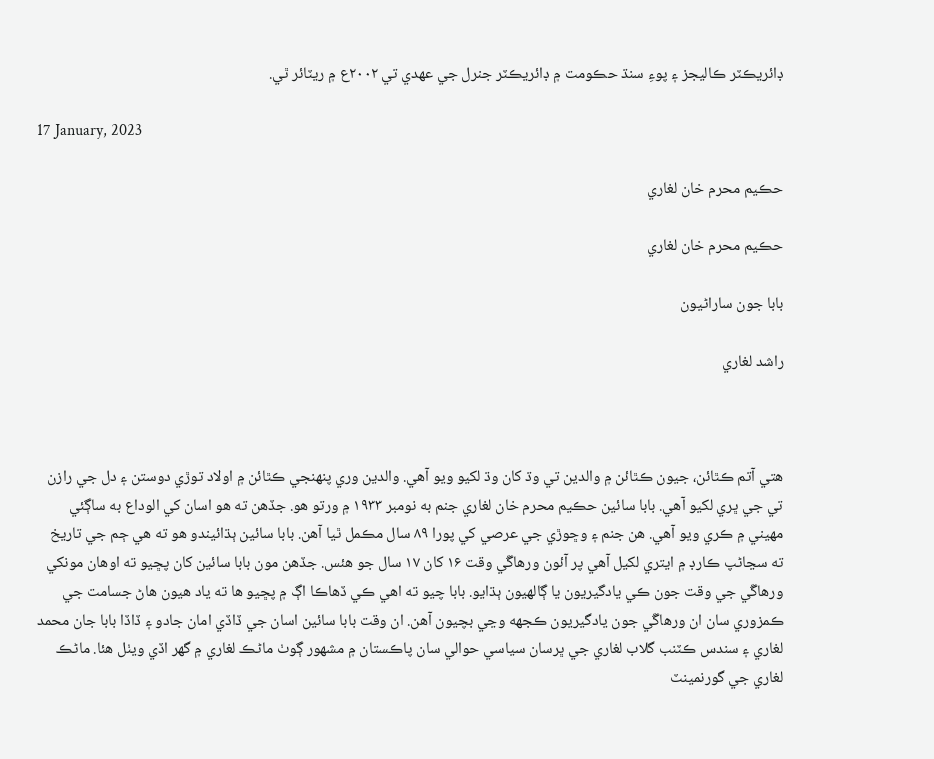ڊائريڪٽر ڪاليجز ۽ پوءِ سنڌ حڪومت ۾ ڊائريڪٽر جنرل جي عهدي تي ۲۰۰۲ع ۾ ريٽائر ٿي.

17 January, 2023

حڪيم محرم خان لغاري

حڪيم محرم خان لغاري

بابا جون ساراڻيون

راشد لغاري



هتي آتم ڪٿائن، جيون ڪٿائن ۾ والدين تي وڌ کان وڌ لکيو ويو آهي. والدين وري پنهنجي ڪٿائن ۾ اولاد توڙي دوستن ۽ دل جي رازن تي جي ڀري لکيو آهي. بابا سائين حڪيم محرم خان لغاري جنم به نومبر ۱۹۳۳ ۾ ورتو هو. جڏهن ته هو اسان کي الوداع به ساڳئي مهيني ۾ ڪري ويو آهي. هن جنم ۽ وڇوڙي جي عرصي کي پورا ۸۹ سال مڪمل ٿيا آهن. بابا سائين ٻڌائيندو هو ته هي ڄم جي تاريخ ته سڃاڻپ ڪارڊ ۾ ايتري لکيل آهي پر آئون ورهاڱي وقت ۱۶ کان ۱۷ سال جو هئس. جڏهن مون بابا سائين کان پڇيو ته اوهان مونکي ورهاڱي جي وقت جون ڪي يادگيريون يا ڳالهيون ٻڌايو. بابا چيو ته اهي ڪي ڏهاڪا اڳ ۾ پڇيو ها ته ياد هيون هاڻ جسامت جي ڪمزوري سان ان ورهاڱي جون يادگيريون ڪجهه وڃي بچيون آهن. ان وقت بابا سائين اسان جي ڏاڏي امان جادو ۽ ڏاڏا بابا جان محمد لغاري ۽ سندس ڪٽنب گلاب لغاري جي ڀرسان سياسي حوالي سان پاڪستان ۾ مشهور ڳوٺ ماڻڪ لغاري ۾ گهر اڏي ويٺل هئا. ماڻڪ لغاري جي گورنمينٽ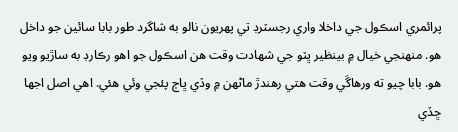پرائمري اسڪول جي داخلا واري رجسٽرڊ تي پهريون نالو به شاگرد طور بابا سائين جو داخل هو. منهنجي خيال ۾ بينظير ڀٽو جي شهادت وقت هن اسڪول جو اهو رڪارڊ به ساڙيو ويو هو. بابا چيو ته ورهاڱي وقت هتي رهندڙ ماڻهن ۾ وڏي ڀاڄ پئجي وئي هئي. اهي اصل اجها ڇڏي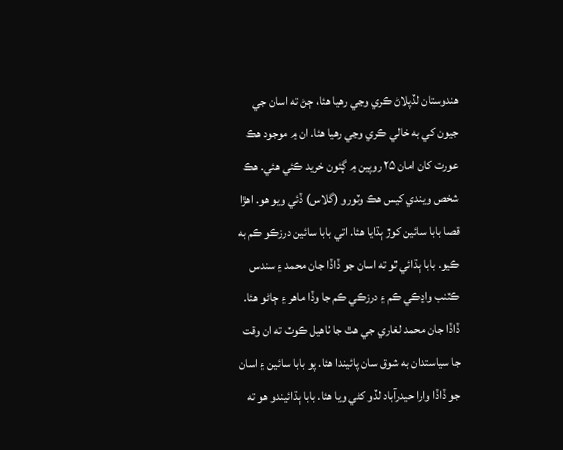هندوستان لڏپلاڻ ڪري وڃي رهيا هئا، ڄڻ ته اسان جي جيون کي به خالي ڪري وڃي رهيا هئا. ان ۾ موجود هڪ عورت کان امان ۲۵ روپين ۾ ڳئون خريد ڪئي هئي. هڪ شخص ويندي کيس هڪ وٽورو (گلاس) ڏئي ويو هو. اهڙا قصا بابا سائين کوڙ ٻڌايا هئا. اتي بابا سائين درزڪو ڪم به ڪيو. بابا ٻڌائي ٿو ته اسان جو ڏاڏا جان محمد ۽ سندس ڪٽنب واڍڪي ڪم ۽ درزڪي ڪم جا وڏا ماهر ۽ ڄاڻو هئا. ڏاڏا جان محمد لغاري جي هٿ جا ٺاهيل ڪوٽ ته ان وقت جا سياستدان به شوق سان پائيندا هئا. پو بابا سائين ۽ اسان جو ڏاڏا وارا حيدرآباد لڏو کڻي ويا هئا. بابا ٻڌائيندو هو ته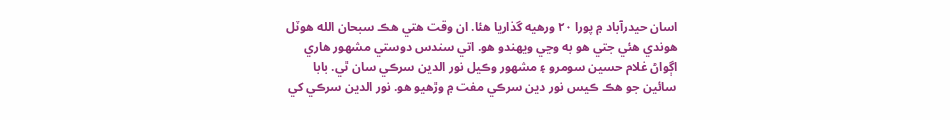اسان حيدرآباد ۾ پورا ۲۰ ورهيه گذاريا هئا. ان وقت هتي هڪ سبحان الله هوٽل هوندي هئي جتي هو به وڃي ويهندو هو. اتي سندس دوستي مشهور هاري اڳواڻ غلام حسين سومرو ۽ مشهور وڪيل نور الدين سرڪي سان ٿي. بابا سائين جو هڪ ڪيس نور دين سرڪي مفت ۾ وڙهيو هو. نور الدين سرڪي کي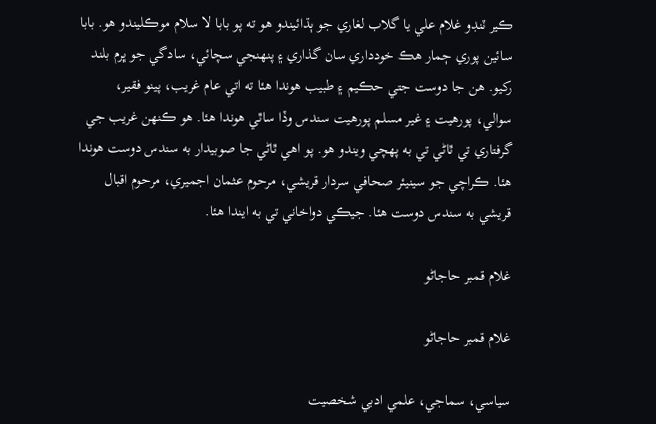ڪير ٽنڊو غلام علي يا گلاب لغاري جو ٻڌائيندو هو ته پو بابا لا سلام موڪليندو هو. بابا سائين پوري ڄمار هڪ خودداري سان گذاري ۽ پنهنجي سچائي، سادگي جو ڀرم بلند رکيو. هن جا دوست جتي حڪيم ۽ طبيب هوندا هئا ته اتي عام غريب، پينو فقير، سوالي، پورهيت ۽ غير مسلم پورهيت سندس وڏا ساٿي هوندا هئا. هو ڪنهن غريب جي گرفتاري تي ٿاڻي تي به پهچي ويندو هو. پو اهي ٿاڻي جا صوبيدار به سندس دوست هوندا هئا. ڪراچي جو سينيئر صحافي سردار قريشي، مرحوم عثمان اجميري، مرحوم اقبال قريشي به سندس دوست هئا. جيڪي دواخاني تي به ايندا هئا.

غلام قمبر حاجاڻو

غلام قمبر حاجاڻو

سياسي، سماجي، علمي ادبي شخصيت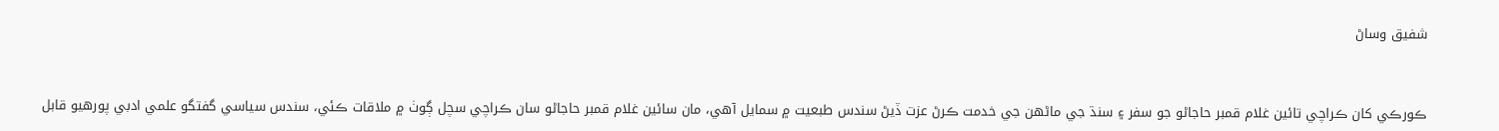شفيق وساڻ



ڪورڪي کان ڪراچي تائين غلام قمبر حاجاڻو جو سفر ۽ سنڌ جي ماڻھن جي خدمت ڪرڻ عزت ڏيڻ سندس طبعيت ۾ سمايل آھي، مان سائين غلام قمبر حاجاڻو سان ڪراچي سچل ڳوٺ ۾ ملاقات ڪئي، سندس سياسي گفتگو علمي ادبي پورھيو قابل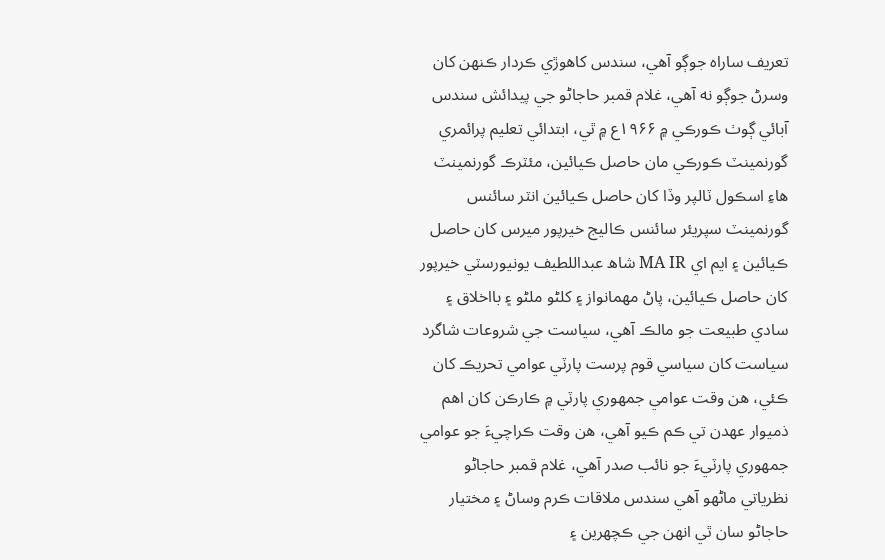تعريف ساراه جوڳو آھي، سندس کاھوڙي ڪردار ڪنھن کان وسرڻ جوڳو نه آهي، غلام قمبر حاجاڻو جي پيدائش سندس آبائي ڳوٺ ڪورڪي ۾ ۱۹۶۶ع ۾ ٿي، ابتدائي تعليم پرائمري گورنمينٽ ڪورڪي مان حاصل ڪيائين، مئٽرڪ گورنمينٽ ھاءِ اسڪول ٽالپر وڏا کان حاصل ڪيائين انٽر سائنس گورنمينٽ سپريئر سائنس ڪاليج خيرپور ميرس کان حاصل ڪيائين ۽ ايم اي MA IR شاھ عبداللطيف يونيورسٽي خيرپور کان حاصل ڪيائين، پاڻ مھمانواز ۽ کلڻو ملڻو ۽ بااخلاق ۽ سادي طبيعت جو مالڪ آھي، سياست جي شروعات شاگرد سياست کان سياسي قوم پرست پارٽي عوامي تحريڪ کان ڪئي، ھن وقت عوامي جمھوري پارٽي ۾ ڪارڪن کان اھم ذميوار عھدن تي ڪم ڪيو آھي، ھن وقت ڪراچيءَ جو عوامي جمھوري پارٽيءَ جو نائب صدر آھي، غلام قمبر حاجاڻو نظرياتي ماڻھو آھي سندس ملاقات ڪرم وساڻ ۽ مختيار حاجاڻو سان ٿي انھن جي ڪچھرين ۽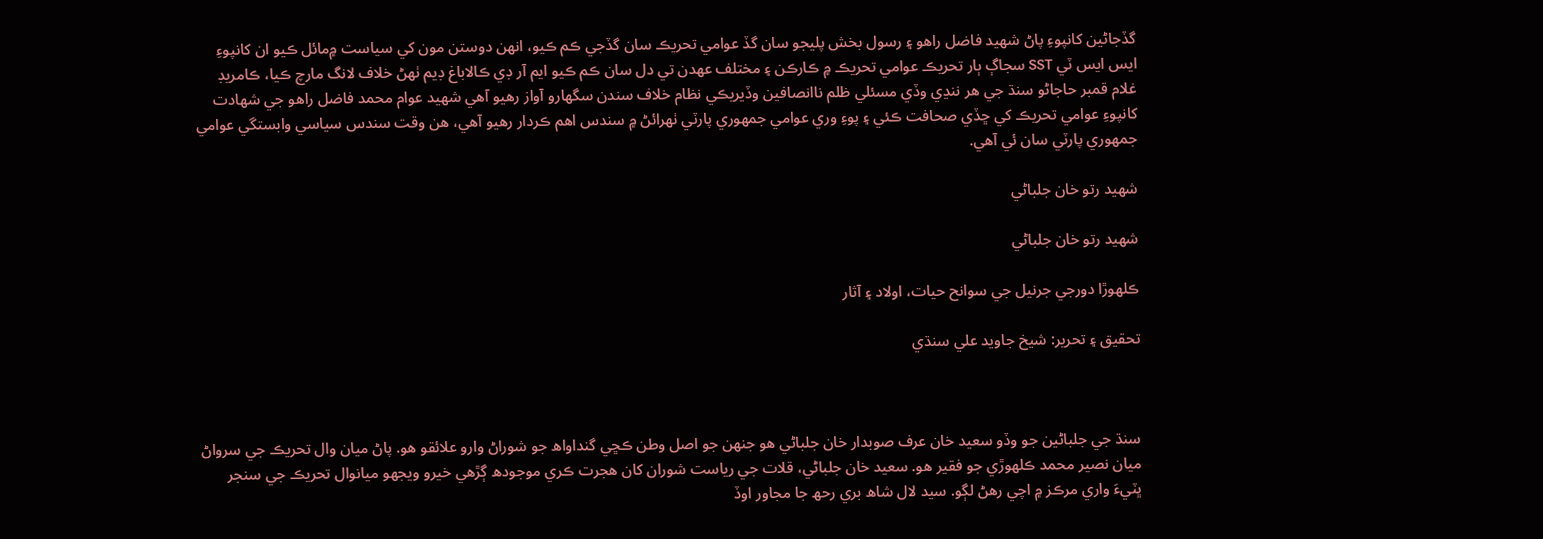گڏجاڻين کانپوءِ پاڻ شھيد فاضل راهو ۽ رسول بخش پليجو سان گڏ عوامي تحريڪ سان گڏجي ڪم ڪيو، انھن دوستن مون کي سياست ۾مائل ڪيو ان کانپوءِ ايس ايس ٽي SST سجاڳ ٻار تحريڪ عوامي تحريڪ ۾ ڪارڪن ۽ مختلف عهدن تي دل سان ڪم ڪيو ايم آر ڊي ڪالاباغ ڊيم ٺھڻ خلاف لانگ مارچ ڪيا، ڪامريڊ غلام قمبر حاجاڻو سنڌ جي ھر ننڍي وڏي مسئلي ظلم ناانصافين وڏيريڪي نظام خلاف سندن سگھارو آواز رھيو آھي شھيد عوام محمد فاضل راھو جي شھادت کانپوءِ عوامي تحريڪ کي ڇڏي صحافت ڪئي ۽ پوءِ وري عوامي جمھوري پارٽي ٺھرائڻ ۾ سندس اھم ڪردار رھيو آھي، ھن وقت سندس سياسي وابستگي عوامي جمھوري پارٽي سان ئي آھي.

شھيد رتو خان جلباڻي

شھيد رتو خان جلباڻي

ڪلھوڙا دورجي جرنيل جي سوانح حيات، اولاد ۽ آثار

تحقيق ۽ تحرير: شيخ جاويد علي سنڌي



سنڌ جي جلباڻين جو وڏو سعيد خان عرف صوبدار خان جلباڻي ھو جنھن جو اصل وطن ڪڇي گنداواھ جو شوراڻ وارو علائقو ھو. پاڻ ميان وال تحريڪ جي سرواڻ ميان نصير محمد ڪلھوڙي جو فقير ھو. سعيد خان جلباڻي، قلات جي رياست شوران کان ھجرت ڪري موجودھ ڳڙھي خيرو ويجھو ميانوال تحريڪ جي سنجر ڀٽيءَ واري مرڪز ۾ اچي رھڻ لڳو. سيد لال شاھ بري رحھ جا مجاور اوڏ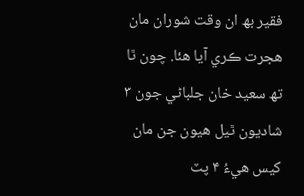فقير بھ ان وقت شوران مان ھجرت ڪري آيا ھئا. چون ٿا تھ سعيد خان جلباڻي جون ۳ شاديون ٿيل ھيون جن مان کيس ھيءُ ۴ پٽ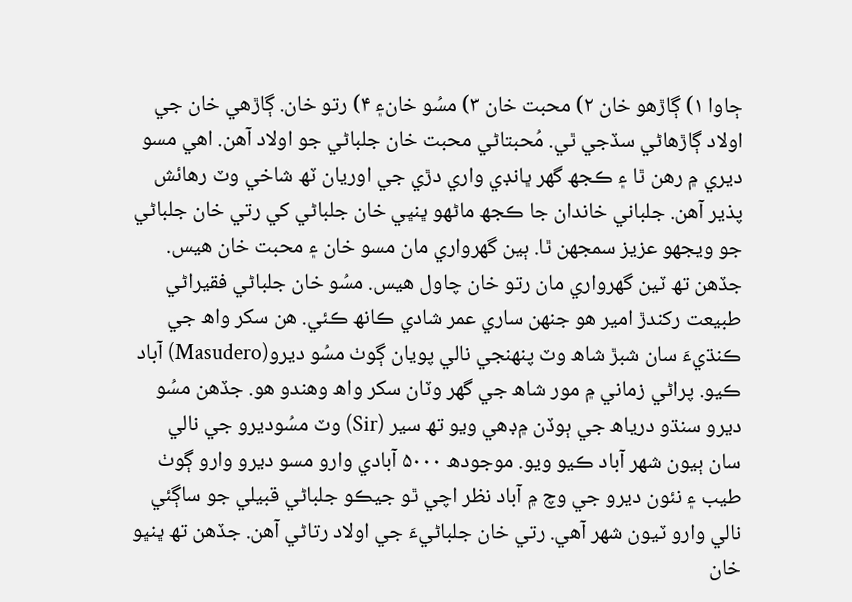ڄاوا ۱) ڳاڙھو خان ۲) محبت خان ۳) مسُو خان۽ ۴) رتو خان. ڳاڙھي خان جي اولاد ڳاڙھاڻي سڏجي ٿي. مُحبتاڻي محبت خان جلباڻي جو اولاد آھن. اھي مسو ديري ۾ رھن ٿا ۽ ڪجھ گھر ڀانڊي واري دڙي جي اوريان ٽھ شاخي وٽ رھائش پذير آھن. جلباني خاندان جا ڪجھ ماڻھو ڀنڀي خان جلباڻي کي رتي خان جلباڻي جو ويجھو عزيز سمجھن ٿا. ٻين گھرواري مان مسو خان ۽ محبت خان ھيس. جڏھن تھ ٽين گھرواري مان رتو خان چاول ھيس. مسُو خان جلباڻي فقيراڻي طبيعت رکندڙ امير ھو جنھن ساري عمر شادي ڪانھ ڪئي. ھن سکر واھ جي ڪنڌيءَ سان شبڙ شاھ وٽ پنھنجي نالي پويان ڳوٺ مسُو ديرو(Masudero) آباد ڪيو. پراڻي زماني ۾ مور شاھ جي گھر وٽان سکر واھ وھندو ھو. جڏھن مسُو ديرو سنڌو درياھ جي ٻوڏن ۾ڊھي ويو تھ سير (Sir) وٽ مسُوديرو جي نالي سان ٻيون شھر آباد ڪيو ويو. موجودھ ۵۰۰۰ آبادي وارو مسو ديرو وارو ڳوٺ طيب ۽ نئون ديرو جي وچ ۾ آباد نظر اچي ٿو جيڪو جلباڻي قبيلي جو ساڳئي نالي وارو ٽيون شھر آھي. رتي خان جلباڻيءَ جي اولاد رتاڻي آھن. جڏھن تھ ڀنڀو خان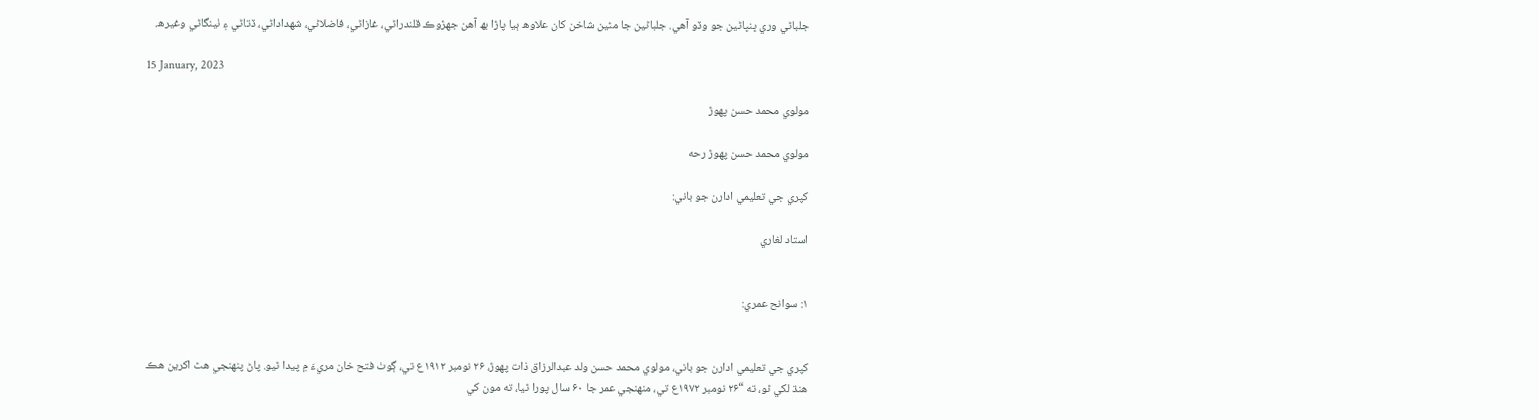جلباڻي وري ڀنڀاڻين جو وڏو آھي. جلباڻين جا مٿين شاخن کان علاوھ ٻيا پاڙا بھ آھن جھڙوڪ قلندراڻي، غازاڻي، فاضلاڻي، شھداداڻي، ڏتاڻي ۽ ٺينگاڻي وغيرھ.

15 January, 2023

مولوي محمد حسن پهوڙ

مولوي محمد حسن پهوڙ رحه

کپري جي تعليمي ادارن جو باني:

استاد لغاري


۱: سوانح عمري:


کپري جي تعليمي ادارن جو باني، مولوي محمد حسن ولد عبدالرزاق ذات پهوڙ، ۲۶ نومبر ۱۹۱۲ع تي، ڳوٺ فتح خان مريءَ ۾ پيدا ٿيو. پاڻ پنهنجي هٿ اکرين هڪ هنڌ لکي ٿو، ته “۲۶ نومبر ۱۹۷۲ع تي، منهنجي عمر جا ۶۰ سال پورا ٿيا، ته مون کي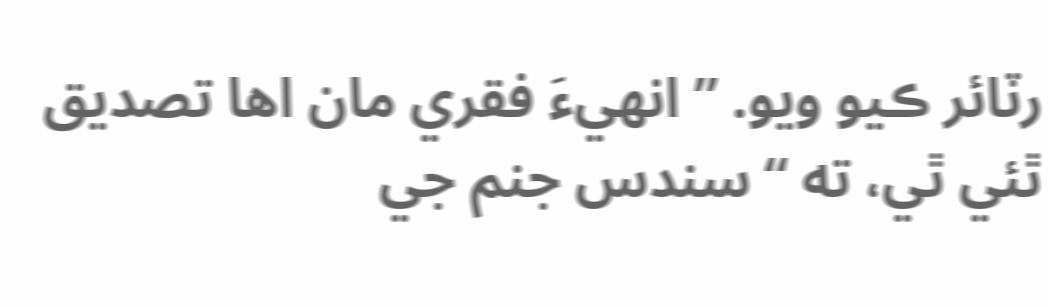رٽائر ڪيو ويو. ” انهيءَ فقري مان اها تصديق ٿئي ٿي، ته “سندس جنم جي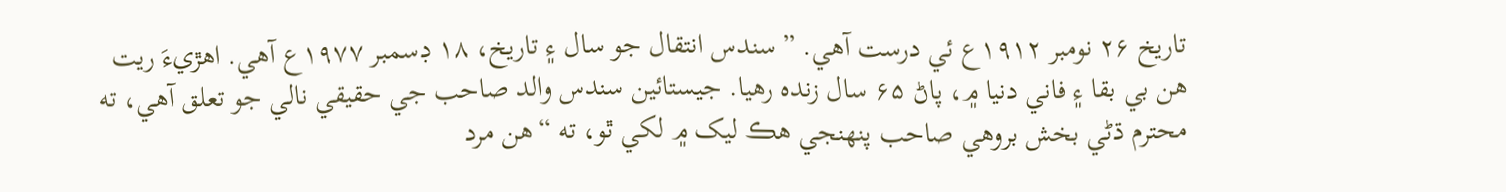تاريخ ۲۶ نومبر ۱۹۱۲ع ئي درست آهي. ” سندس انتقال جو سال ۽ تاريخ، ۱۸ ڊسمبر ۱۹۷۷ع آهي. اهڙيءَ ريت هن بي بقا ۽ فاني دنيا ۾، پاڻ ۶۵ سال زنده رهيا. جيستائين سندس والد صاحب جي حقيقي نالي جو تعلق آهي، ته محترم ڌڻي بخش بروهي صاحب پنهنجي هڪ ليک ۾ لکي ٿو، ته “هن مرد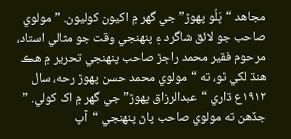مجاهد “ڀَلُو پهوڙ” جي گھر ۾ اکيون کوليون. ” مولوي صاحب جو لائق شاگرد ۽ پنهنجي وقت جو مثالي استاد، مرحوم فقير محمد راڄڙ صاحب پنهنجي تحرير ۾ هڪ هنڌ لکي ٿو، ته “مولوي محمد حسن پهوڙ رحه، سال ۱۹۱۲ع ڌاري “عبدالرزاق پهوڙ” جي گھر ۾ اک کولي. ” جڏهن ته مولوي صاحب پاڻ پنهنجي “آپ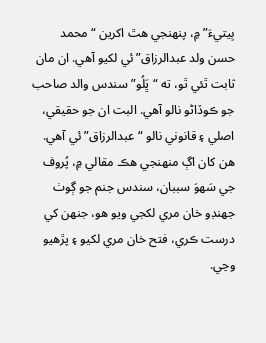بِيتيءَ” ۾، پنهنجي هٿ اکرين “محمد حسن ولد عبدالرزاق” ئي لکيو آهي. ان مان ثابت ٿئي ٿو، ته “ڀَلُو” سندس والد صاحب جو ڪوڏاڻو نالو آهي. البت ان جو حقيقي، اصلي ۽ قانوني نالو “عبدالرزاق” ئي آهي. هن کان اڳ منهنجي هڪ مقالي ۾، پُروف جي سَهوَ سببان، سندس جنم جو ڳوٺ جھنڊو خان مري لکجي ويو هو، جنهن کي درست ڪري، فتح خان مري لکيو ۽ پڙهيو وڃي.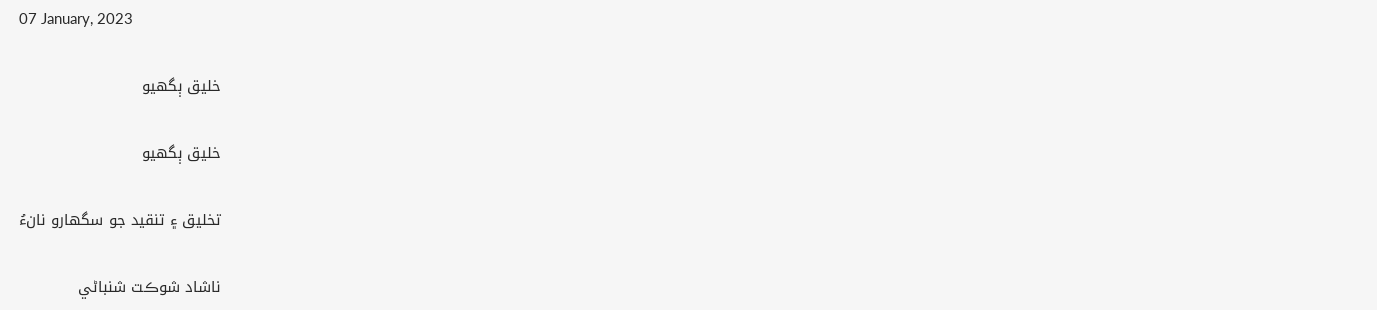07 January, 2023

خليق ٻگھيو

خليق ٻگهيو

تخليق ۽ تنقيد جو سگهارو نانءُ

ناشاد شوڪت شنباڻي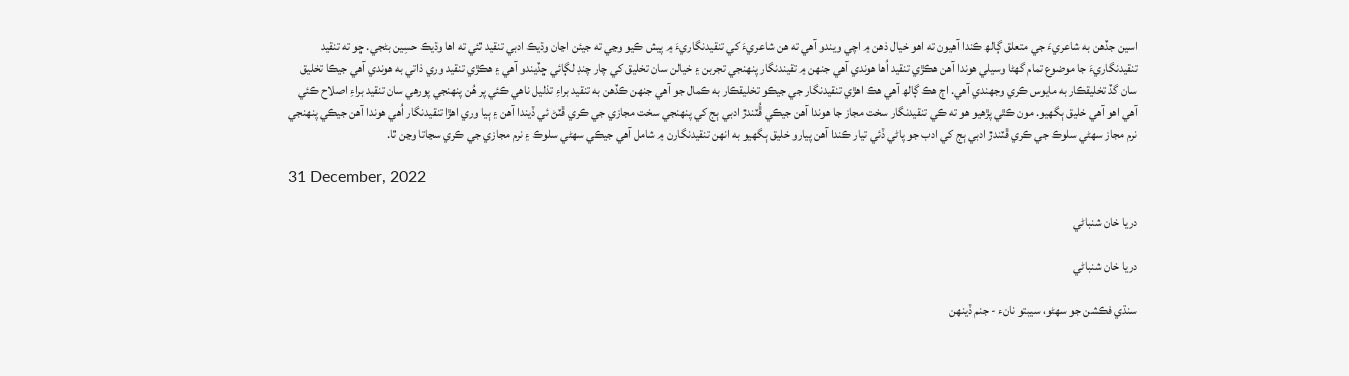اسين جڏهن به شاعريءَ جي متعلق ڳالھ ڪندا آھيون ته اهو خيال ذهن ۾ اچي ويندو آھي ته هن شاعريءَ کي تنقيدنگاريءَ ۾ پيش ڪيو وڃي ته جيئن اڃان وڌيڪ ادبي تنقيد ٿئي ته اها وڌيڪ حسِين بڻجي. ڇو ته تنقيد تنقيدنگاريءَ جا موضوع تمام گهڻا وسيلي هوندا آھن هڪڙي تنقيد اُها هوندي آھي جنهن ۾ تقيندنگار پنهنجي تجربن ۽ خيالن سان تخليق کي چار چنڊ لڳائي ڇڏيندو آھي ۽ هڪڙي تنقيد وري ذاتي به هوندي آھي جيڪا تخليق سان گڏ تخليقڪار به مايوس ڪري وجهندي آھي. اڄ هڪ ڳالھ آھي هڪ اهڙي تنقيدنگار جي جيڪو تخليقڪار به ڪمال جو آھي جنهن ڪڏهن به تنقيد براءِ تذليل ناهي ڪئي پر هُن پنهنجي پورهي سان تنقيد براءِ اصلاح ڪئي آھي اهو آھي خليق ٻگهيو. مون ڪٿي پڙهيو هو ته ڪي تنقيدنگار سخت مجاز جا هوندا آھن جيڪي ڦُٽندڙ ادبي ٻج کي پنهنجي سخت مجازي جي ڪري ڦٽڻ ئي ڏيندا آھن ۽ ٻيا وري اهڙا تنقيدنگار اُهي هوندا آھن جيڪي پنهنجي نرم مجاز سهڻي سلوڪ جي ڪري ڦٽندڙ ادبي ٻج کي ادب جو پاڻي ڏئي تيار ڪندا آھن پيارو خليق ٻگهيو به انهن تنقيدنگارن ۾ شامل آھي جيڪي سهڻي سلوڪ ۽ نرم مجازي جي ڪري سڃاتا وڃن ٿا.

31 December, 2022

دريا خان شنباڻي

دريا خان شنباڻي

سنڌي فڪشن جو سهڻو، سيبتو نانء - جنم ڏينهن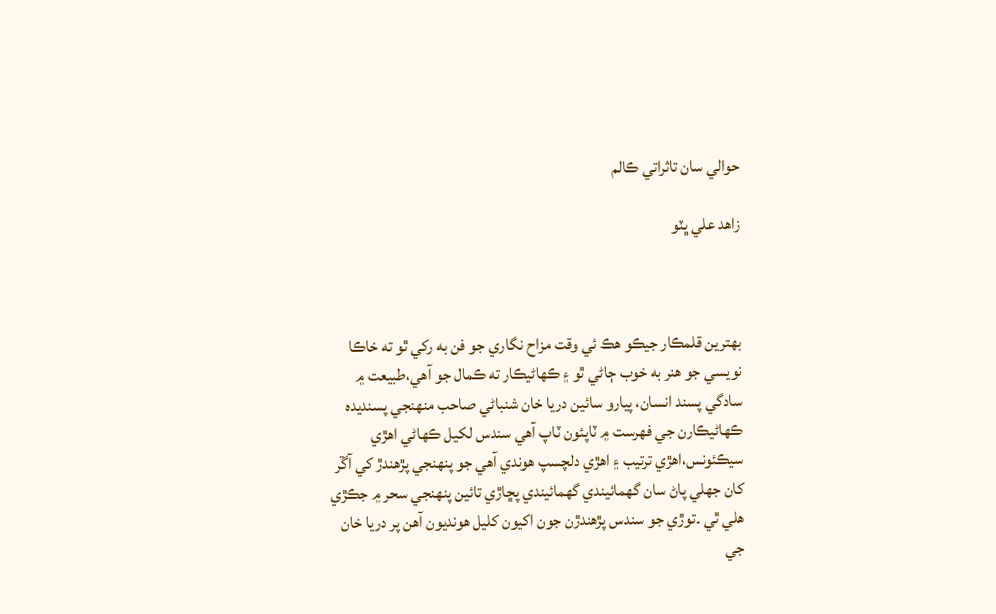حوالي سان تاثراتي ڪالم

زاهد علي ڀٽو



بهترين قلمڪار جيڪو هڪ ئي وقت مزاح نگاري جو فن به رکي ٿو ته خاڪا نويسي جو هنر به خوب ڄاڻي ٿو ۽ ڪهاڻيڪار ته ڪمال جو آھي،طبيعت ۾ سادگي پسند انسان، پيارو سائين دريا خان شنباڻي صاحب منهنجي پسنديده ڪهاڻيڪارن جي فهرست ۾ ٽاپئون ٽاپ آھي سندس لکيل ڪهاڻي اهڙي سيڪئونس،اهڙي ترتيب ۽ اهڙي دلچسپ هوندي آھي جو پنهنجي پڙهندڙ کي آڱر کان جهلي پاڻ سان گهمائيندي گهمائيندي پڇاڙي تائين پنهنجي سحر ۾ جڪڙي هلي ٿي ۔توڙي جو سندس پڙھندڙن جون اکيون کليل هونديون آھن پر دريا خان جي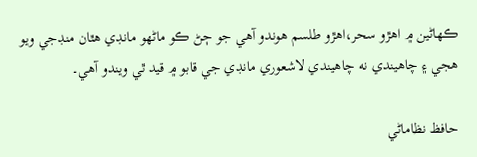ڪهاڻين ۾ اهڙو سحر،اهڙو طلسم هوندو آھي جو ڄڻ ڪو ماڻهو مانڊي هٿان منڊجي ويو هجي ۽ چاهيندي نه چاهيندي لاشعوري مانڊي جي قابو ۾ قيد ٿي ويندو آھي۔

حافظ نظاماڻي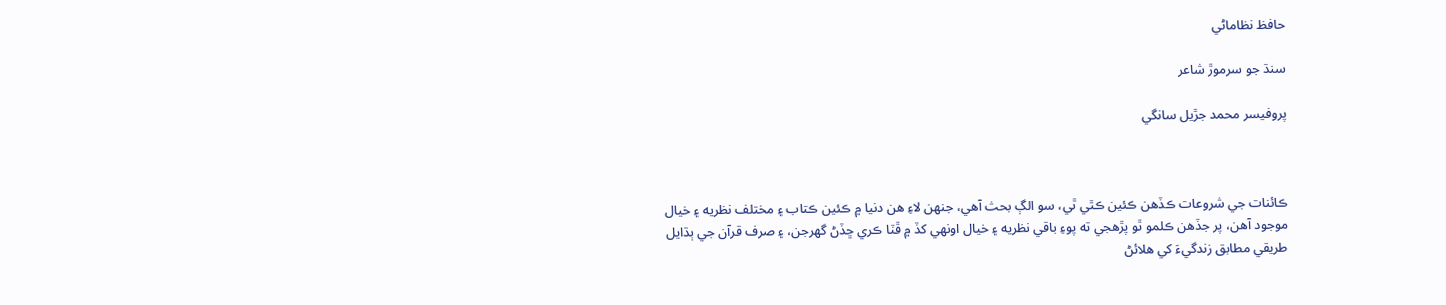حافظ نظاماڻي

سنڌ جو سرموڙ شاعر

پروفيسر محمد جڙيل سانگي



ڪائنات جي شروعات ڪڏهن ڪئين ڪٿي ٿي، سو الڳ بحث آهي، جنهن لاءِ هن دنيا ۾ ڪئين ڪتاب ۽ مختلف نظريه ۽ خيال موجود آهن، پر جڏهن ڪلمو ٿو پڙهجي ته پوءِ باقي نظريه ۽ خيال اونهي کڏ ۾ ڦٽا ڪري ڇڏڻ گهرجن، ۽ صرف قرآن جي ٻڌايل طريقي مطابق زندگيءَ کي هلائڻ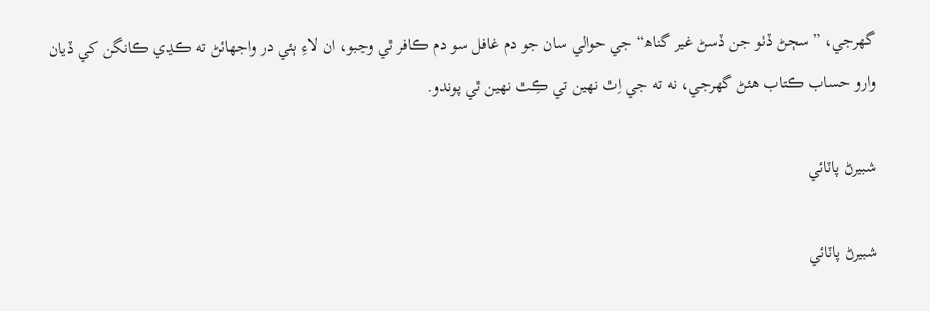گهرجي، ”سڄڻ ڏٺو جن ڏسڻ غير گناھ“ جي حوالي سان جو دم غافل سو دم ڪافر ٿي وڃبو، ان لاءِ ٻئي در واجهائڻ ته ڪڍي ڪانگن کي ڏيان وارو حساب ڪتاب هئڻ گهرجي، نه ته جي اِٿ نهين تي ڪِٿ نهين ٿي پوندو.

شبيرڻ پاٽائي

شبيرڻ پاٽائي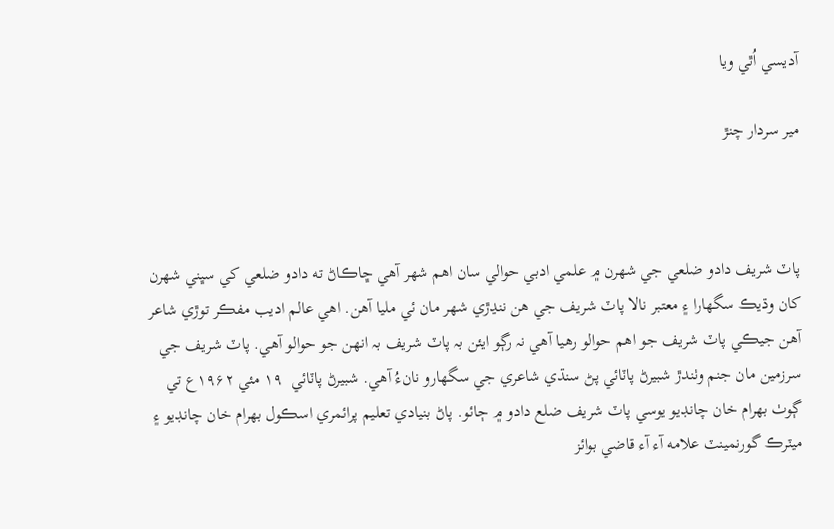آديسي اُٿي ويا

مير سردار چنڙ



پاٽ شريف دادو ضلعي جي شھرن ۾ علمي ادبي حوالي سان اھم شھر آھي ڇاڪاڻ ته دادو ضلعي کي سڀني شھرن کان وڌيڪ سگھارا ۽ معتبر نالا پاٽ شريف جي ھن ننڍڙي شھر مان ئي مليا آھن. اھي عالم اديب مفڪر توڙي شاعر آھن جيڪي پاٽ شريف جو اھم حوالو رھيا آھي نہ رڳو ايئن بہ پاٽ شريف بہ انھن جو حوالو آھي. پاٽ شريف جي سرزمين مان جنم وٺندڙ شبيرڻ پاٽائي پڻ سنڌي شاعري جي سگھارو نانءُ آھي. شبيرڻ پاٽائي  ۱۹ مئي ۱۹۶۲ع تي ڳوٺ بھرام خان چانڊيو يوسي پاٽ شريف ضلع دادو ۾ ڄائو. پاڻ بنيادي تعليم پرائمري اسڪول بھرام خان چانڊيو ۽ ميٽرڪ گورنمينٽ علامه آء آء قاضي بوائز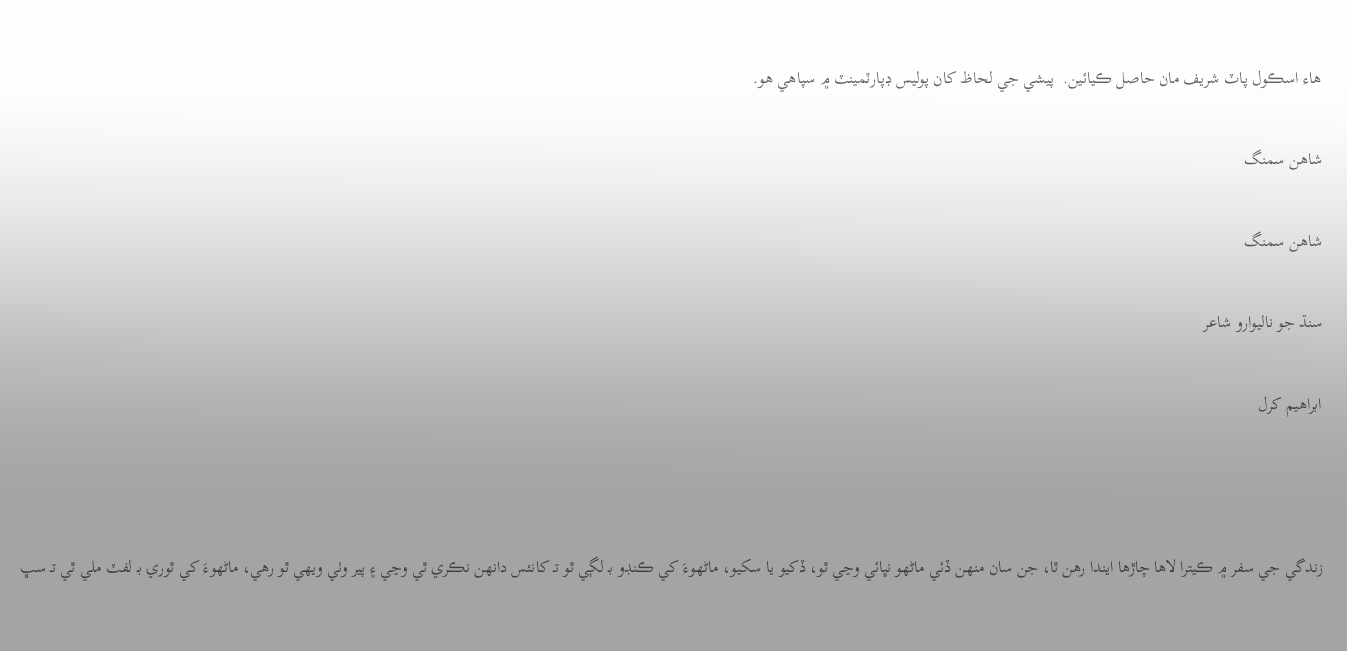ھاء اسڪول پاٽ شريف مان حاصل ڪيائين.  پيشي جي لحاظ کان پوليس ڊپارٽمينٽ ۾ سپاھي ھو.

شاھن سمنگ

شاھن سمنگ

سنڌ جو ناليوارو شاعر

ابراھيم کرل



زندگي جي سفر ۾ ڪيترا لاھا چاڙھا ايندا رھن ٿا، جن سان منھن ڏئي ماڻھو نڀائي وڃي ٿو، ڏکيو يا سکيو، ماڻھوءَ کي ڪنڊو بـ لڳي ٿو تـ کانئس دانھن نڪري ٿي وڃي ۽ پير وٺي ويھي ٿو رھي، ماڻھوءَ کي ٿوري بـ لفٽ ملي ٿي تـ سڀ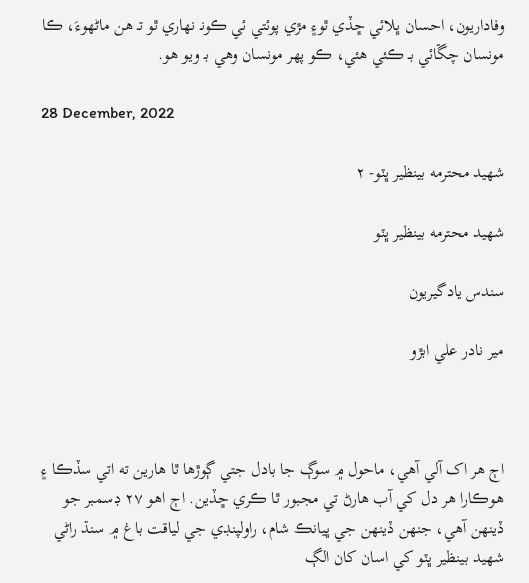وفاداريون، احسان ڀلائي ڇڏي ٿو۽ مڙي پوئتي ئي ڪونـ نھاري ٿو تـ ھن ماڻھوءَ، ڪا مونسان چڱائي بـ ڪئي ھئي، ڪو پھر مونسان وھي بـ ويو ھو.

28 December, 2022

شهيد محترمه بينظير ڀٽو- ۲

شهيد محترمه بينظير ڀٽو

سندس يادگيريون

مير نادر علي ابڙو



اڄ هر اک آلي آهي، ماحول ۾ سوڳ جا بادل جتي ڳوڙها ٿا هارين ته اتي سڏڪا ۽ هوڪارا هر دل کي آب هارڻ تي مجبور ٿا ڪري ڇڏين. اڄ اهو ۲۷ ڊسمبر جو ڏينهن آهي، جنهن ڏينهن جي ڀيانڪ شام، راولپنڊي جي لياقت باغ ۾ سنڌ راڻي شهيد بينظير ڀٽو کي اسان کان الڳ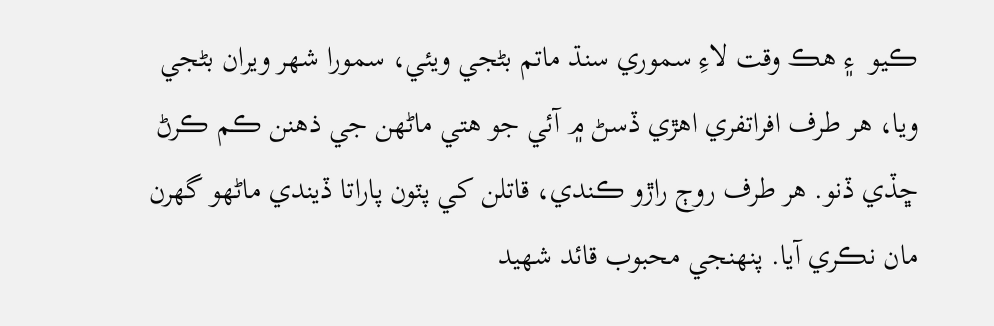ڪيو  ۽ هڪ وقت لاءِ سموري سنڌ ماتم بڻجي ويئي، سمورا شهر ويران بڻجي ويا، هر طرف افراتفري اهڙي ڏسڻ ۾ آئي جو هتي ماڻهن جي ذهنن ڪم ڪرڻ ڇڏي ڏنو. هر طرف روڄ راڙو ڪندي، قاتلن کي پٽون پاراتا ڏيندي ماڻهو گهرن مان نڪري آيا. پنهنجي محبوب قائد شهيد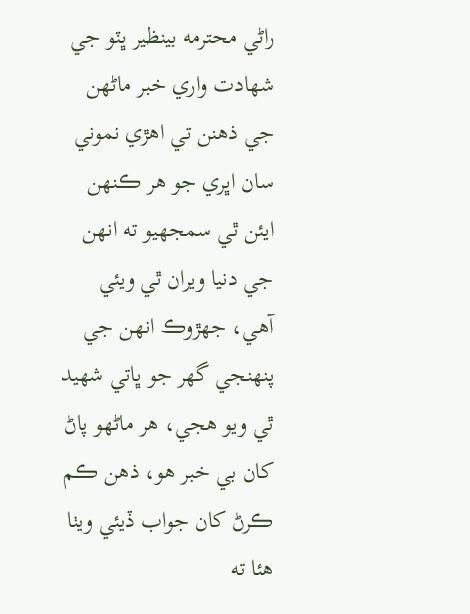راڻي محترمه بينظير ڀٽو جي شهادت واري خبر ماڻهن جي ذهنن تي اهڙي نموني سان اڀري جو هر ڪنهن ايئن ٿي سمجهيو ته انهن جي دنيا ويران ٿي ويئي آهي، جهڙوڪ انهن جي پنهنجي گهر جو ڀاتي شهيد ٿي ويو هجي، هر ماڻهو پاڻ کان بي خبر هو، ذهن ڪم ڪرڻ کان جواب ڏيئي ويٺا هئا ته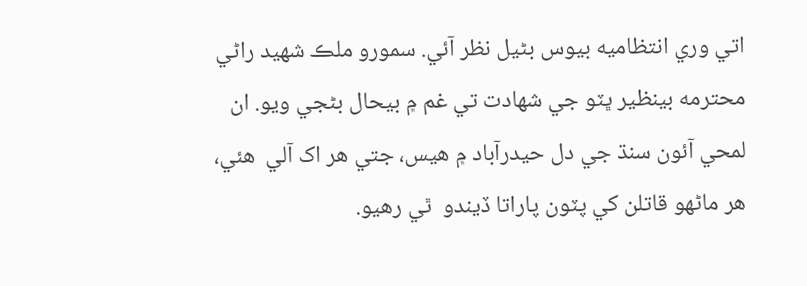اتي وري انتظاميه بيوس بڻيل نظر آئي. سمورو ملڪ شهيد راڻي محترمه بينظير ڀٽو جي شهادت تي غم ۾ بيحال بڻجي ويو. ان لمحي آئون سنڌ جي دل حيدرآباد ۾ هيس، جتي هر اک آلي  هئي، هر ماڻهو قاتلن کي پٽون پاراتا ڏيندو  ٿي رهيو.